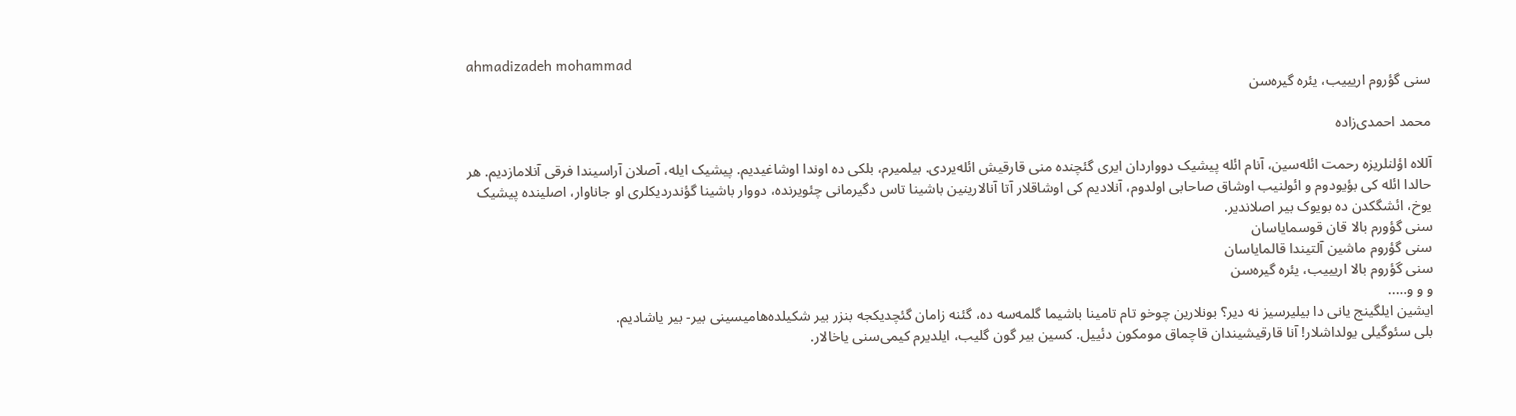ahmadizadeh mohammad
سنی گؤروم اریییب، یئره گیره‌سن

محمد احمدی‌زاده

آللاه اؤلنلریزه رحمت ائله‌سین، آنام ائله پیشیک دوواردان ایری گئچنده منی قارقیش ائله‌یردی. بیلمیرم، بلکی ده اوندا اوشاغیدیم. پیشیک ایله، آصلان آراسیندا فرقی آنلامازدیم. هر حالدا ائله کی بؤیودوم و ائولنیب اوشاق صاحابی اولدوم، آنلادیم کی اوشاقلار آتا آنالارینین باشینا تاس دگیرمانی چئویرنده، دووار باشینا گؤندردیکلری او جاناوار، اصلینده پیشیک یوخ، ائشگکدن ده بویوک بیر اصلاندیر.
سنی گؤورم بالا قان قوسمایاسان
سنی گؤروم ماشین آلتیندا قالمایاسان
سنی گؤروم بالا اریییب، یئره گیره‌سن
و و و…..
ایشین ایلگینج یانی دا بیلیرسیز نه دیر؟ بونلارین چوخو تام تامینا باشیما گلمه‌سه ده، گئنه زامان گئچدیکجه بنزر بیر شکیلده‌هامیسینی بیر- بیر یاشادیم.
بلی سئوگیلی یولداشلار! آنا قارقیشیندان قاچماق مومکون دئییل. کسین بیر گون گلیب، ایلدیرم کیمی‌سنی یاخالار.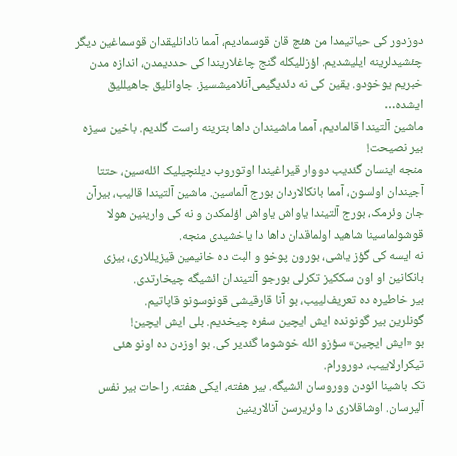دوزدور کی حیاتیمدا من هئچ قان قوسمادیم، آمما نادانلیقدان قوسماغین دیگر چئشیدلرینه ایلیشدیم. اؤزللیکله گنج چاغلاریندا کی حددیمدن، اندازه مدن خبریم یوخودو. یقین کی نه دئدیگیمی‌آنلامیشسیز. جاوانلیق جاهیللیق ایشده…
ماشین آلتیندا قالمادیم، آمما ماشیندان داها بترینه راست گلدیم. باخین سیزه بیر نصیحت!
منجه اینسان گئدیب دووار قیراغیندا اوتوروب دیلنچیلیک ائله‌سین، حتتا آجیندان اولسون، آمما بانکالاردان بورج آلماسین. ماشین آلتیندا قالیب، بیرآن جان وئرمک، بورج آلتیندا یاواش یاواش اؤلمکدن و نه کی وارینین هولا قوشولماسینا شاهید اولماقدان داها دا یاخشیدی منجه.
نه ایسه کی گؤز یاشی، بورون پوخو و البت ده خانیمین قیزیللاری، بیزی بانکانین او اون سککیز تکرلی بورجو آلتیندان ائشیگه چیخارتدی.
بیر خاطیره ده تعریف‌لییب، بو آنا قارقیشی قونوسونو قاپاتیم.
گونلرین بیر گونونده ایش ایچین سفره چیخدیم. بلی ایش ایچین!
بو «ایش ایچین» سؤزو ائله خوشوما گئدیر کی. بو اوزدن ده اونو هئی تیکرارلاییب، دورورام.
تک باشینا ائودن ووروسان ائشیگه. بیر هفته، ایکی هفته. راحات بیر نفس آلیرسان. اوشاقلاری دا وئریرسن آنالارینین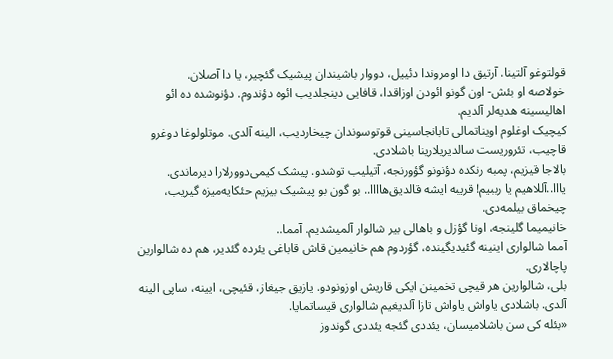قولتوغو آلتینا. آرتیق دا اومروندا دئییل، دووار باشیندان پیشیک گئچیر، یا دا آصلان.
خولاصه او بئش- اون گونو ائودن اوزاقدا، قافایی دینجلدیب ائوه دؤندوم. دؤنوشده ده ائو اهالیسینه هدیه‌لر آلدیم.
کیچیک اوغلوم اویناتمالی تابانجاسینی قوتوسوندان چیخاردیب، الینه آلدی. موتلولوغا دوغرو قاچیب، تئروریست سالدیریلارینا باشلادی.
بالاجا قیزیم، پمبه رنکده دؤنونو گؤورنجه، آتیلیب توشدو. پیشک کیمی‌دوورلارا دیرماندی. یااا..آللاهیم یا رببیم! قریبه ایشه قالدیق‌هاااا.. بو گون بو پیشیک بیزیم حئکایه‌میزه گیریب، چیخماق بیلمه‌دی.
خانیمیما گلینجه، اونا گؤزل و باهالی بیر شالوار آلمیشدیم. آمما..
آمما شالواری اینینه گئیدیگینده، گؤردوم هم خانیمین قاش قاباغی یئرده گئدیر، هم ده شالوارین پاچالاری.
بلی، شالوارین هر قیچی تخمینن ایکی قاریش اوزونودو. یازیق جیغاز، قئیچی، ایینه، ساپی الینه آلدی. باشلادی یاواش یاواش تازا آلدیغیم شالواری قیساتمایا.
«بئله کی سن باشلامیسان، یئددی گئجه یئددی گوندوز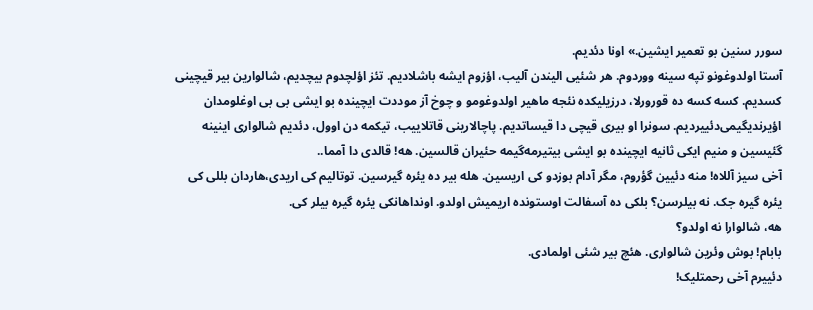سورر سنین بو تعمیر ایشین.» اونا دئدیم.
آستا اولدوغونو تپه سینه ووردوم. هر شئیی الیندن آلیب، اؤزوم ایشه باشلادیم. تئز اؤلچدوم بیچدیم، شالوارین بیر قیچینی کسدیم. کسه کسه ده قورورلا، درزیلیکده نئجه ماهیر اولدوغومو و چوخ آز موددت ایچینده بو ایشی بی بی اوغلومدان اؤیرندیگیمی‌دئییردیم. سونرا او بیری قیچی دا قیساتدیم. پاچالارینی قاتلاییب، تیکمه دن اوول، دئدیم شالواری اینینه گئیسین و منیم ایکی ثانیه ایچینده بو ایشی بیتیرمه‌گیمه حئیران قالسین. هه! قالدی دا آمما..
آخی سیز آللاه! منه دئیین گؤروم، مگر آدام بوزدو کی اریسین. هله بیر ده یئره گیرسین. توتالیم کی اریدی،‌هاردان بللی کی یئره گیره جک. نه بیلرسن؟ بلکی ده آسفالت اوستونده اریمیش اولدو. اوندا‌هانکی یئره گیره بیلر کی.
هه، شالوارا نه اولدو؟
بابام! بوش وئرین شالواری. هئچ بیر شئی اولمادی.
دئییرم آخی رحمتلیک!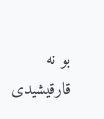بو نه قارقیشیدی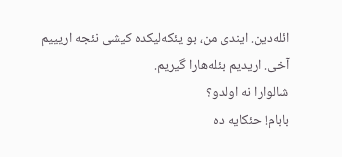ائله‌دین. ایندی من، بو یئکه‌لیکده کیشی نئجه اریییم آخی. اریدیم بئله‌هارا گیریم.
شالوارا نه اولدو؟
بابام! حئکایه ده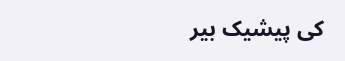کی پیشیک بیر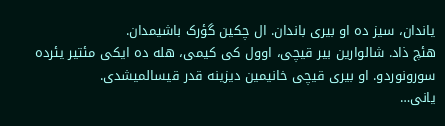یاندان، سیز ده او بیری باندان. ال چکین گؤرک باشیمدان.
هئچ ذاد. شالوارین بیر قیچی، اوول کی کیمی، هله ده ایکی مئتیر یئرده سورونوردو. او بیری قیچی خانیمین دیزینه قدر قیسالمیشدی.
یانی…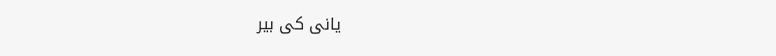یانی کی بیر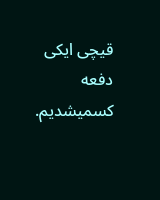قیچی ایکی دفعه کسمیشدیم.